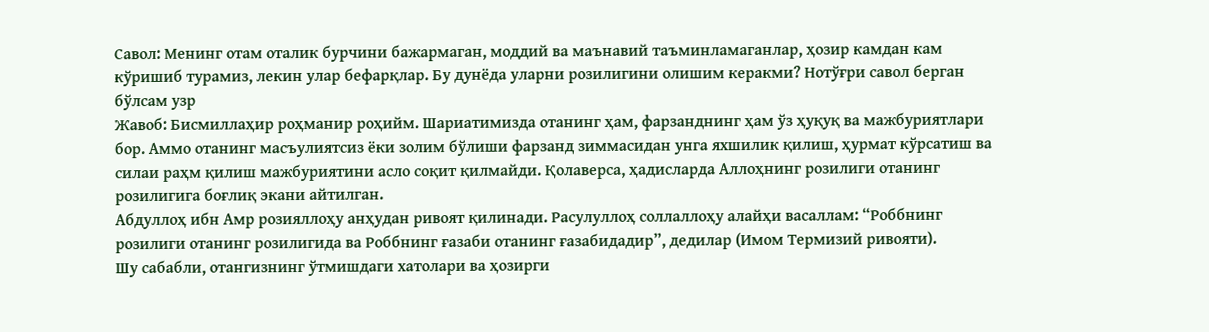Савол: Менинг отам оталик бурчини бажармаган, моддий ва маънавий таъминламаганлар, ҳозир камдан кам кўришиб турамиз, лекин улар бефарқлар. Бу дунёда уларни розилигини олишим керакми? Нотўғри савол берган бўлсам узр
Жавоб: Бисмиллаҳир роҳманир роҳийм. Шариатимизда отанинг ҳам, фарзанднинг ҳам ўз ҳуқуқ ва мажбуриятлари бор. Аммо отанинг масъулиятсиз ёки золим бўлиши фарзанд зиммасидан унга яхшилик қилиш, ҳурмат кўрсатиш ва силаи раҳм қилиш мажбуриятини асло соқит қилмайди. Қолаверса, ҳадисларда Аллоҳнинг розилиги отанинг розилигига боғлиқ экани айтилган.
Абдуллоҳ ибн Амр розияллоҳу анҳудан ривоят қилинади. Расулуллоҳ соллаллоҳу алайҳи васаллам: “Роббнинг розилиги отанинг розилигида ва Роббнинг ғазаби отанинг ғазабидадир”, дедилар (Имом Термизий ривояти).
Шу сабабли, отангизнинг ўтмишдаги хатолари ва ҳозирги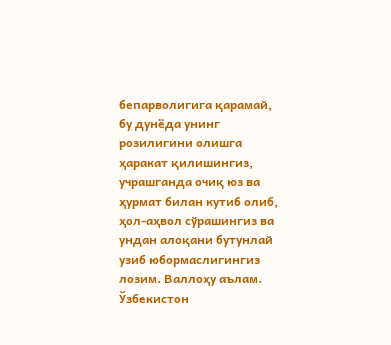бепарволигига қарамай, бу дунёда унинг розилигини олишга ҳаракат қилишингиз, учрашганда очиқ юз ва ҳурмат билан кутиб олиб, ҳол-аҳвол сўрашингиз ва ундан алоқани бутунлай узиб юбормаслигингиз лозим. Валлоҳу аълам.
Ўзбекистон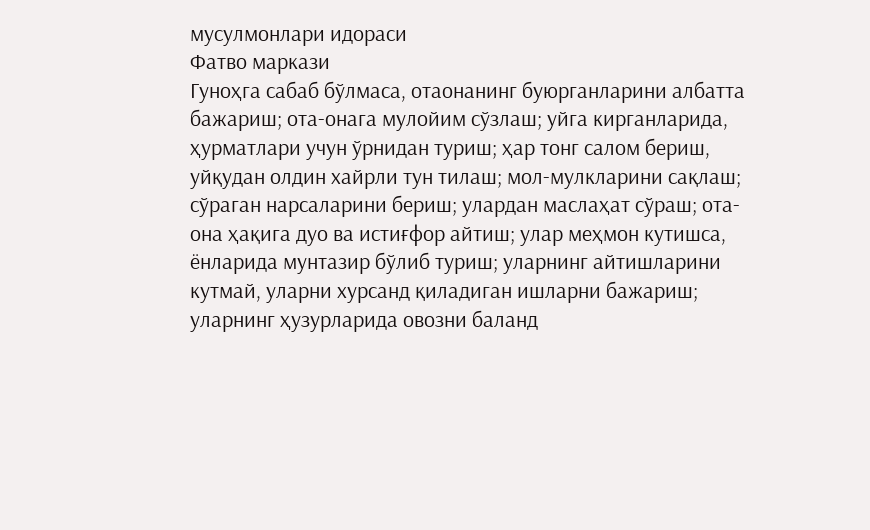мусулмонлари идораси
Фатво маркази
Гуноҳга сабаб бўлмаса, отаонанинг буюрганларини албатта бажариш; ота-онага мулойим сўзлаш; уйга кирганларида, ҳурматлари учун ўрнидан туриш; ҳар тонг салом бериш, уйқудан олдин хайрли тун тилаш; мол-мулкларини сақлаш; сўраган нарсаларини бериш; улардан маслаҳат сўраш; ота-она ҳақига дуо ва истиғфор айтиш; улар меҳмон кутишса, ёнларида мунтазир бўлиб туриш; уларнинг айтишларини кутмай, уларни хурсанд қиладиган ишларни бажариш; уларнинг ҳузурларида овозни баланд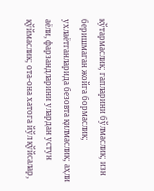кўтармаслик; гапларини бўлмаслик; изн беришмаган жойга бормаслик; ухлаётганларида безовта қилмаслик; аҳли аёли, фарзандларини улардан устун қўймаслик; ота-она хатога йўл қўйсалар,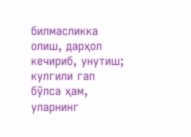билмасликка олиш, дарҳол кечириб, унутиш; кулгили гап бўлса ҳам, уларнинг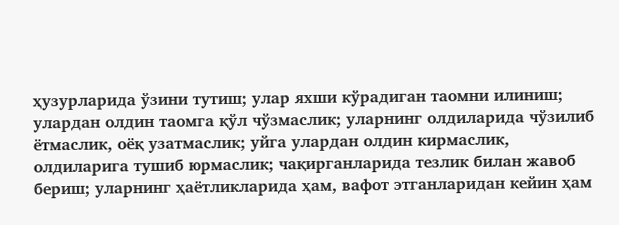ҳузурларида ўзини тутиш; улар яхши кўрадиган таомни илиниш; улардан олдин таомга қўл чўзмаслик; уларнинг олдиларида чўзилиб ётмаслик, оёқ узатмаслик; уйга улардан олдин кирмаслик, олдиларига тушиб юрмаслик; чақирганларида тезлик билан жавоб бериш; уларнинг ҳаётликларида ҳам, вафот этганларидан кейин ҳам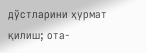дўстларини ҳурмат қилиш; ота-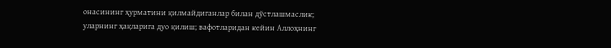онасининг ҳурматини қилмайдиганлар билан дўстлашмаслик; уларнинг ҳақларига дуо қилиш; вафотларидан кейин Аллоҳнинг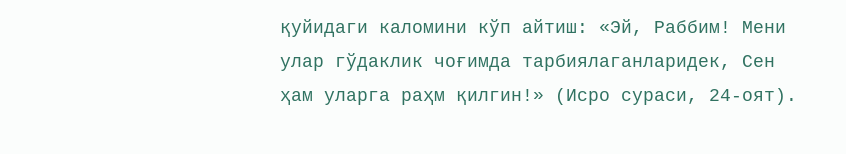қуйидаги каломини кўп айтиш: «Эй, Раббим! Мени улар гўдаклик чоғимда тарбиялаганларидек, Сен ҳам уларга раҳм қилгин!» (Исро сураси, 24-оят).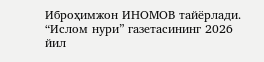Иброҳимжон ИНОМОВ тайёрлади.
“Ислом нури” газетасининг 2026 йил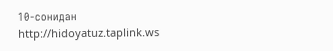10-сонидан
http://hidoyatuz.taplink.ws